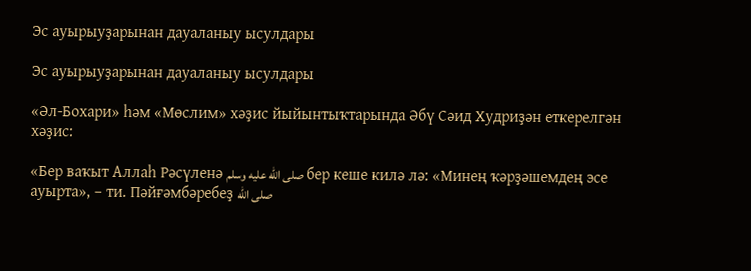Эс ауырыуҙарынан дауаланыу ысулдары

Эс ауырыуҙарынан дауаланыу ысулдары

«Әл-Бохари» һәм «Мөслим» хәҙис йыйынтыҡтарында Әбү Сәид Худриҙән еткерелгән хәҙис:

«Бер ваҡыт Аллаһ Рәсүленә صلى الله عليه وسلم бер кеше килә лә: «Минең ҡәрҙәшемдең эсе ауырта», – ти. Пәйғәмбәребеҙ صلى الله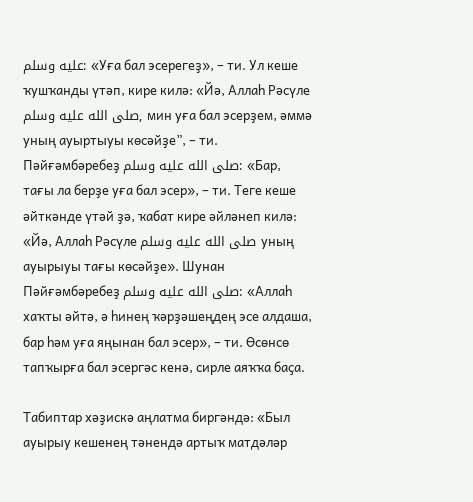عليه وسلم: «Уға бал эсерегеҙ», – ти. Ул кеше ҡушҡанды үтәп, кире килә: «Йә, Аллаһ Рәсүле صلى الله عليه وسلم, мин уға бал эсерҙем, әммә уның ауыртыуы көсәйҙе”, – ти. Пәйғәмбәребеҙ صلى الله عليه وسلم: «Бар, тағы ла берҙе уға бал эсер», – ти. Теге кеше әйткәнде үтәй ҙә, ҡабат кире әйләнеп килә: «Йә, Аллаһ Рәсүле صلى الله عليه وسلم уның ауырыуы тағы көсәйҙе». Шунан Пәйғәмбәребеҙ صلى الله عليه وسلم: «Аллаһ хаҡты әйтә, ә һинең ҡәрҙәшеңдең эсе алдаша, бар һәм уға яңынан бал эсер», – ти. Өсөнсө тапҡырға бал эсергәс кенә, сирле аяҡҡа баҫа.

Табиптар хәҙискә аңлатма биргәндә: «Был ауырыу кешенең тәнендә артыҡ матдәләр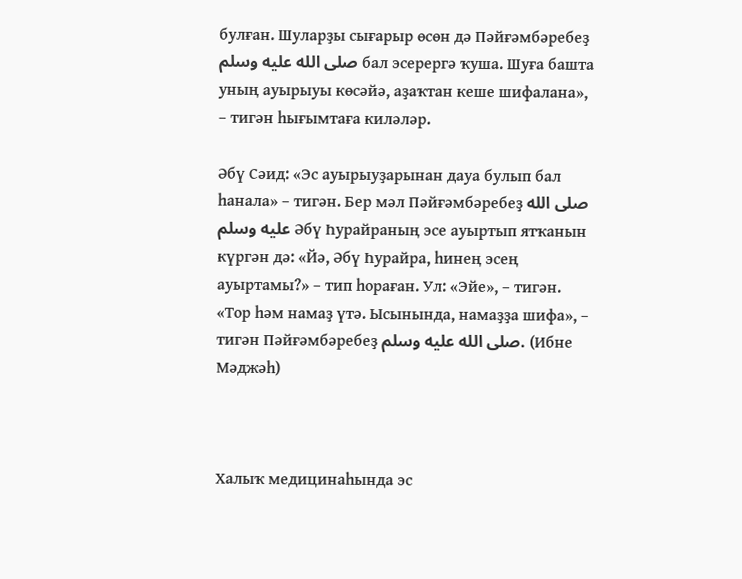булған. Шуларҙы сығарыр өсөн дә Пәйғәмбәребеҙ صلى الله عليه وسلم бал эсерергә ҡуша. Шуға башта уның ауырыуы көсәйә, аҙаҡтан кеше шифалана», – тигән һығымтаға киләләр.

Әбү Сәид: «Эс ауырыуҙарынан дауа булып бал һанала» – тигән. Бер мәл Пәйғәмбәребеҙ صلى الله عليه وسلم Әбү Һурайраның эсе ауыртып ятҡанын күргән дә: «Йә, Әбү Һурайра, һинең эсең ауыртамы?» – тип һораған. Ул: «Эйе», – тигән. «Тор һәм намаҙ үтә. Ысынында, намаҙҙа шифа», – тигән Пәйғәмбәребеҙ صلى الله عليه وسلم. (Ибне Мәджәһ)



Халыҡ медицинаһында эс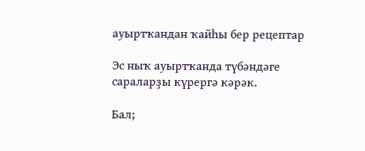ауыртҡандан ҡайһы бер рецептар

Эс ныҡ ауыртҡанда түбәндәге сараларҙы күрергә кәрәк.

Бал;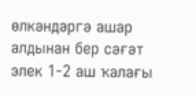өлкәндәргә ашар алдынан бер сәғәт элек 1-2 аш ҡалағы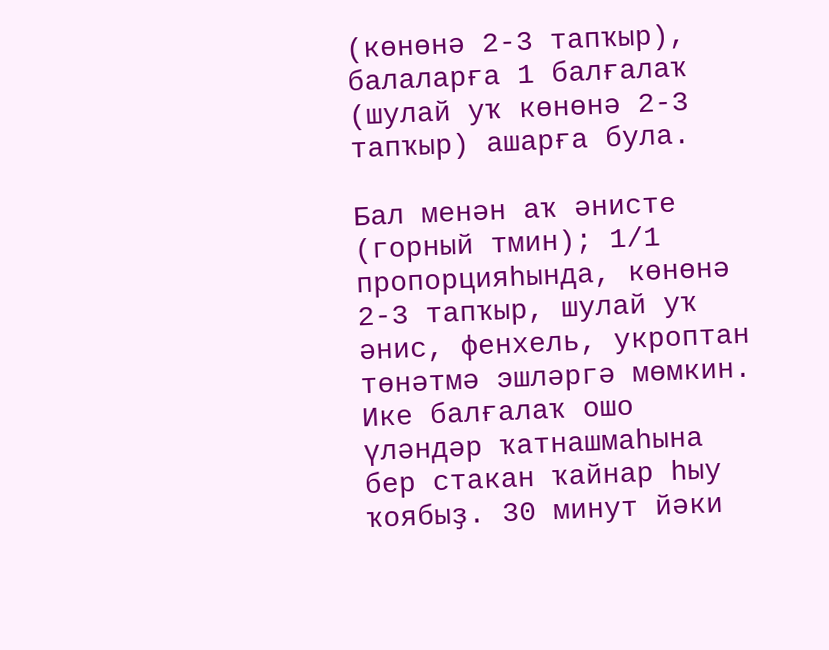(көнөнә 2-3 тапҡыр), балаларға 1 балғалаҡ (шулай уҡ көнөнә 2-3 тапҡыр) ашарға була.

Бал менән аҡ әнисте (горный тмин); 1/1 пропорцияһында, көнөнә 2-3 тапҡыр, шулай уҡ әнис, фенхель, укроптан төнәтмә эшләргә мөмкин. Ике балғалаҡ ошо үләндәр ҡатнашмаһына бер стакан ҡайнар һыу ҡоябыҙ. 30 минут йәки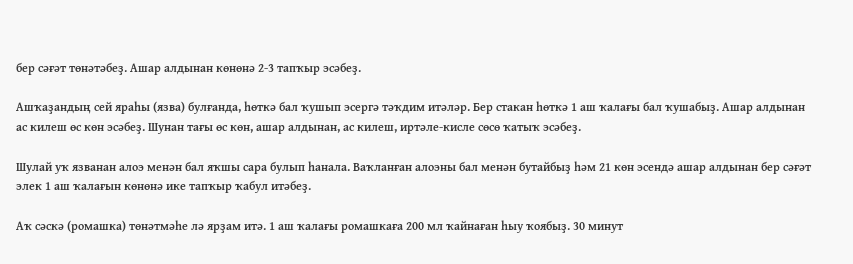бер сәғәт төнәтәбеҙ. Ашар алдынан көнөнә 2-3 тапҡыр эсәбеҙ.

Ашҡаҙандың сей яраһы (язва) булғанда, һөткә бал ҡушып эсергә тәҡдим итәләр. Бер стакан һөткә 1 аш ҡалағы бал ҡушабыҙ. Ашар алдынан ас килеш өс көн эсәбеҙ. Шунан тағы өс көн, ашар алдынан, ас килеш, иртәле-кисле сөсө ҡатыҡ эсәбеҙ.

Шулай уҡ язванан алоэ менән бал яҡшы сара булып һанала. Ваҡланған алоэны бал менән бутайбыҙ һәм 21 көн эсендә ашар алдынан бер сәғәт элек 1 аш ҡалағын көнөнә ике тапҡыр ҡабул итәбеҙ.

Аҡ сәскә (ромашка) төнәтмәһе лә ярҙам итә. 1 аш ҡалағы ромашкаға 200 мл ҡайнаған һыу ҡоябыҙ. 30 минут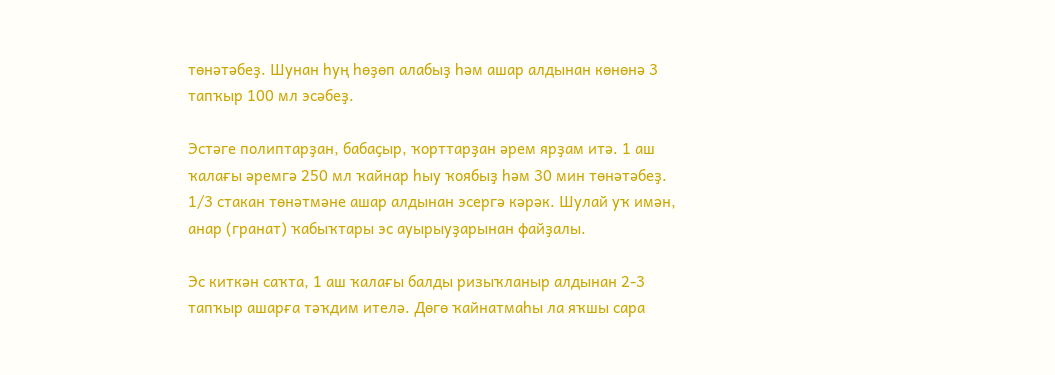төнәтәбеҙ. Шунан һуң һөҙөп алабыҙ һәм ашар алдынан көнөнә 3 тапҡыр 100 мл эсәбеҙ.

Эстәге полиптарҙан, бабаҫыр, ҡорттарҙан әрем ярҙам итә. 1 аш ҡалағы әремгә 250 мл ҡайнар һыу ҡоябыҙ һәм 30 мин төнәтәбеҙ. 1/3 стакан төнәтмәне ашар алдынан эсергә кәрәк. Шулай уҡ имән, анар (гранат) ҡабыҡтары эс ауырыуҙарынан файҙалы.

Эс киткән саҡта, 1 аш ҡалағы балды ризыҡланыр алдынан 2-3 тапҡыр ашарға тәҡдим ителә. Дөгө ҡайнатмаһы ла яҡшы сара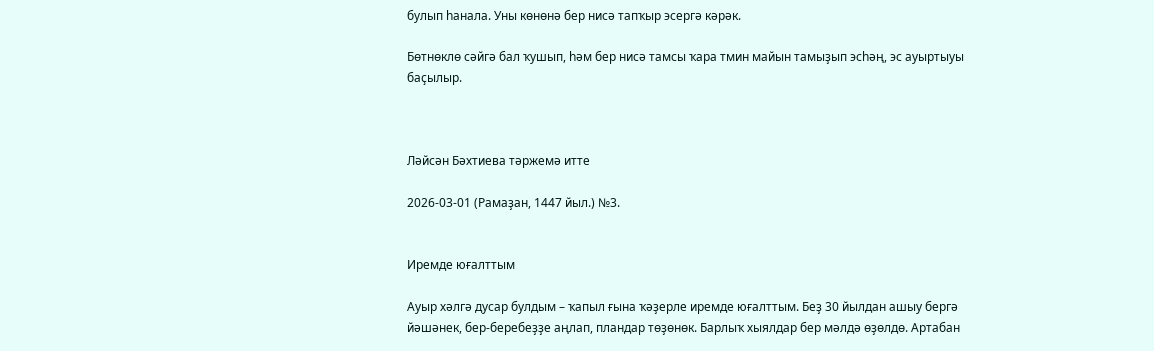булып һанала. Уны көнөнә бер нисә тапҡыр эсергә кәрәк.

Бөтнөклө сәйгә бал ҡушып, һәм бер нисә тамсы ҡара тмин майын тамыҙып эсһәң, эс ауыртыуы баҫылыр.



Ләйсән Бәхтиева тәржемә итте

2026-03-01 (Рамаҙан, 1447 йыл.) №3.


Иремде юғалттым

Ауыр хәлгә дусар булдым – ҡапыл ғына ҡәҙерле иремде юғалттым. Беҙ 30 йылдан ашыу бергә йәшәнек, бер-беребеҙҙе аңлап, пландар төҙөнөк. Барлыҡ хыялдар бер мәлдә өҙөлдө. Артабан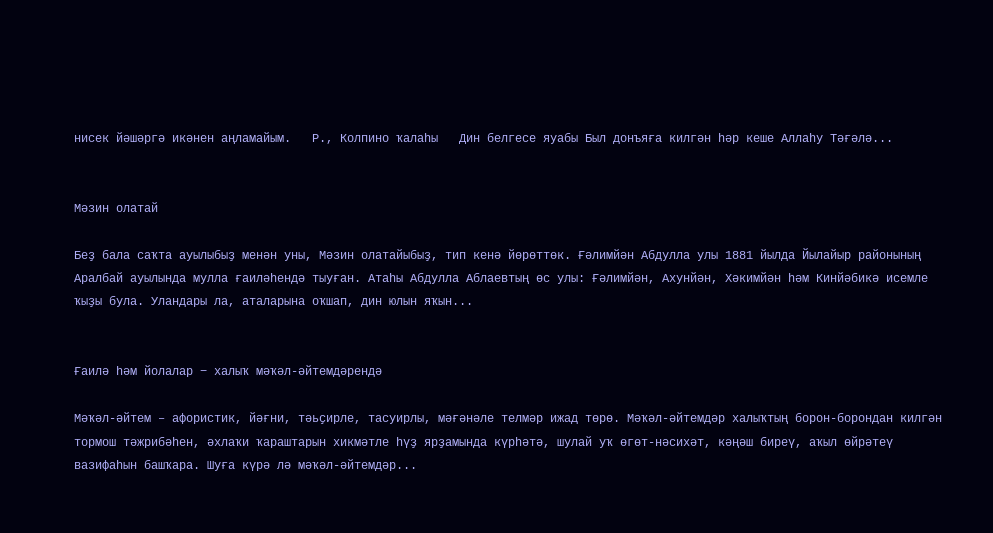нисек йәшәргә икәнен аңламайым.   Р., Колпино ҡалаһы   Дин белгесе яуабы Был донъяға килгән һәр кеше Аллаһу Тәғәлә...


Мәзин олатай

Беҙ бала саҡта ауылыбыҙ менән уны, Мәзин олатайыбыҙ, тип кенә йөрөттөк. Ғәлимйән Абдулла улы 1881 йылда Йылайыр районының Аралбай ауылында мулла ғаиләһендә тыуған. Атаһы Абдулла Аблаевтың өс улы: Ғәлимйән, Ахунйән, Хәкимйән һәм Кинйәбикә исемле ҡыҙы була. Уландары ла, аталарына оҡшап, дин юлын яҡын...


Ғаилә һәм йолалар − халыҡ мәҡәл-әйтемдәрендә

Мәҡәл-әйтем – афористик, йәғни, тәьҫирле, тасуирлы, мәғәнәле телмәр ижад төрө. Мәҡәл-әйтемдәр халыҡтың борон-борондан килгән тормош тәжрибәһен, әхлаҡи ҡараштарын хикмәтле һүҙ ярҙамында күрһәтә, шулай уҡ өгөт-нәсихәт, кәңәш биреү, аҡыл өйрәтеү вазифаһын башҡара. Шуға күрә лә мәҡәл-әйтемдәр...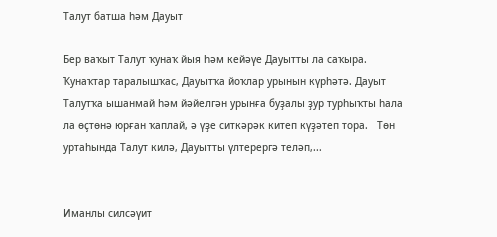Талут батша һәм Дауыт

Бер ваҡыт Талут ҡунаҡ йыя һәм кейәүе Дауытты ла саҡыра. Ҡунаҡтар таралышҡас, Дауытҡа йоҡлар урынын күрһәтә. Дауыт Талутҡа ышанмай һәм йәйелгән урынға буҙалы ҙур турһыҡты һала ла өҫтөнә юрған ҡаплай, ә үҙе ситкәрәк китеп күҙәтеп тора.   Төн уртаһында Талут килә, Дауытты үлтерергә теләп,...


Иманлы силсәүит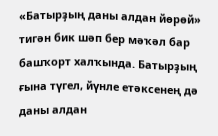«Батырҙың даны алдан йөрөй» тигән бик шәп бер мәҡәл бар башҡорт халҡында. Батырҙың ғына түгел, йүнле етәксенең дә даны алдан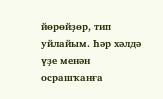йөрөйҙөр, тип уйлайым. Һәр хәлдә үҙе менән осрашҡанға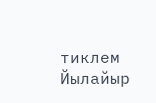тиклем Йылайыр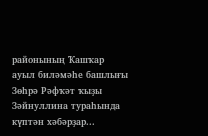районының Ҡашҡар ауыл биләмәһе башлығы Зөһрә Рәфҡәт ҡыҙы Зәйнуллина тураһында күптән хәбәрҙар...